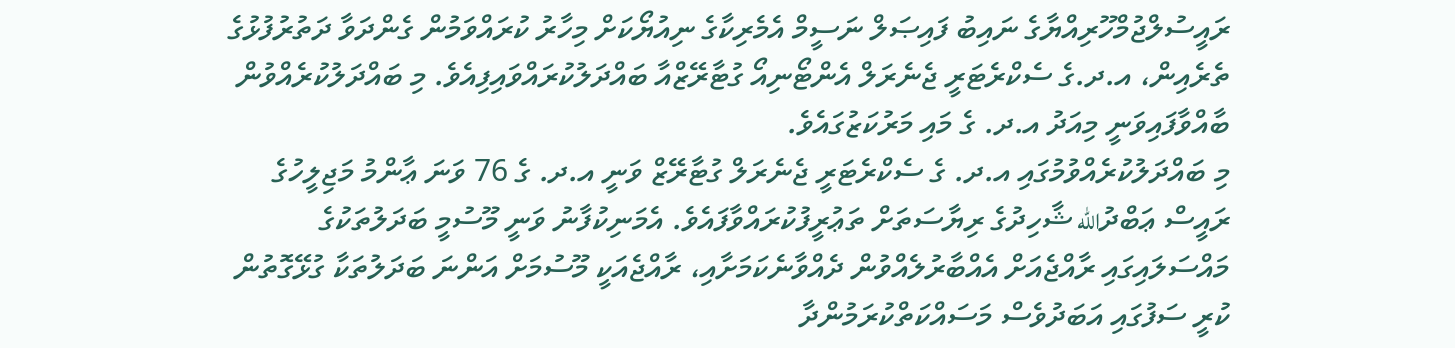ރައީސުލްޖުމްހޫރިއްޔާގެ ނައިބު ފައިޞަލް ނަސީމް އެމެރިކާގެ ނިއުޔޯކަށް މިހާރު ކުރައްވަމުން ގެންދަވާ ދަތުރުފުޅުގެ ތެރެއިން، އ.ދ.ގެ ސެކްރެޓަރީ ޖެނެރަލް އެންޓޯނިއޯ ގުޓާރޭޒްއާ ބައްދަލުކުރައްވައިފިއެވެ. މި ބައްދަލުކުރެއްވުން ބާއްވާފައިވަނީ މިއަދު އ.ދ. ގެ މައި މަރުކަޒުގައެވެ.
މި ބައްދަލުކުރެއްވުމުގައި އ.ދ. ގެ ސެކްރެޓަރީ ޖެނެރަލް ގުޓާރޭޒް ވަނީ އ.ދ. ގެ 76 ވަނަ ޢާންމު މަޖިލީހުގެ ރައީސް ޢަބްދުالله ޝާހިދުގެ ރިޔާސަތަށް ތަޢުރީފުކުރައްވާފައެވެ. އެމަނިކުފާނު ވަނީ މޫސުމީ ބަދަލުތަކުގެ މައްސަލައިގައި ރާއްޖެއަށް އެއްބާރުލެއްވުން ދެއްވާނެކަމަށާއި، ރާއްޖެއަކީ މޫސުމަށް އަންނަ ބަދަލުތަކާ ގުޅޭގޮތުން ކުރީ ސަފުގައި އަބަދުވެސް މަސައްކަތްކުރަމުންދާ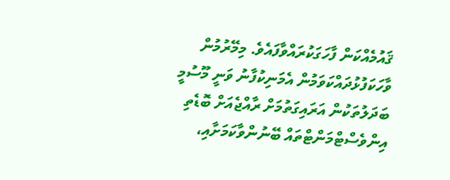ޤައުމެއްކަން ފާހަގަކުރައްވާފައެވެ. މިމޭރުމުން ވާހަކަފުޅުދައްކަވަމުން އެމަނިކުފާނު ވަނީ މޫސުމީ ބަދަލުތަކުން އަރައިގަތުމަށް ރާއްޖެއަށް ބޮޑެތި އިންވެސްޓްމަންޓްތައް ބޭނުންވާކަމަށާއި،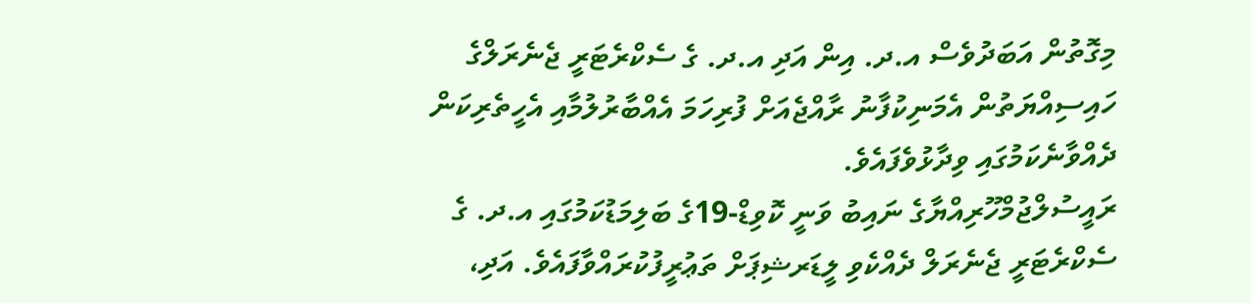މިގޮތުން އަބަދުވެސް އ.ދ. އިން އަދި އ.ދ. ގެ ސެކްރެޓަރީ ޖެނެރަލްގެ ހައިސިއްޔަތުން އެމަނިކުފާނު ރާއްޖެއަށް ފުރިހަމަ އެއްބާރުލުމާއި އެހީތެރިކަން ދެއްވާނެކަމުގައި ވިދާޅުވެފައެވެ.
ރައީސުލްޖުމްހޫރިއްޔާގެ ނައިބު ވަނީ ކޮވިޑް-19ގެ ބަލިމަޑުކަމުގައި އ.ދ. ގެ ސެކްރެޓަރީ ޖެނެރަލް ދެއްކެވި ލީޑަރޝިޕަށް ތަޢުރީފުކުރައްވާފައެވެ. އަދި،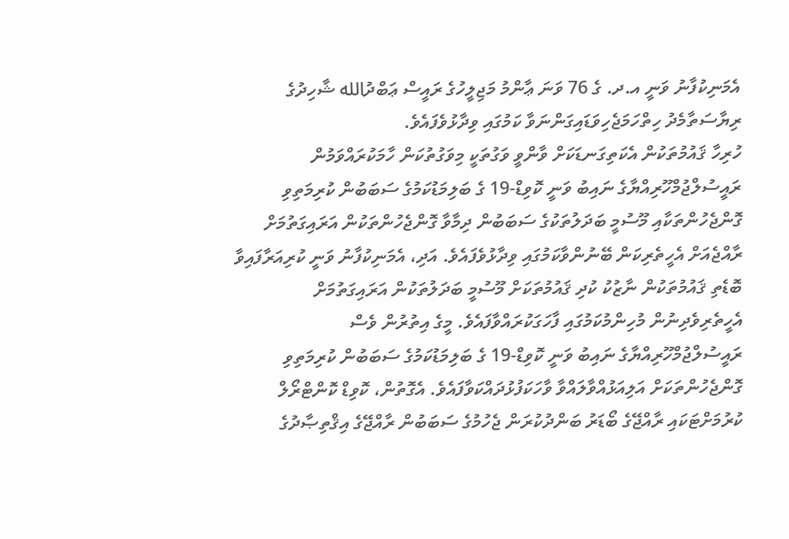އެމަނިކުފާނު ވަނީ އ.ދ. ގެ 76 ވަނަ ޢާންމު މަޖިލީހުގެ ރައީސް ޢަބްދުالله ޝާހިދުގެ ރިޔާސަތާމެދު ހިތްހަމަޖެހިވަޑައިގަންނަވާ ކަމުގައި ވިދާޅުވެފައެވެ.
ހުރިހާ ޤައުމުތަކުން އެކަތިގަނޑަކަށް ވާންވީ ވަގުތަކީ މިވަގުތުކަން ހާމަކުރައްވަމުން ރައީސުލްޖުމްހޫރިއްޔާގެ ނައިބު ވަނީ ކޮވިޑް-19 ގެ ބަލިމަޑުކަމުގެ ސަބަބުން ކުރިމަތިވި ގޮންޖެހުންތަކާއި މޫސުމީ ބަދަލުތަކުގެ ސަބަބުން ދިމާވާ ގޮންޖެހުންތަކުން އަރައިގަތުމަށް ރާއްޖެއަށް އެހީތެރިކަން ބޭނުންވާކަމުގައި ވިދާޅުވެފައެވެ. އަދި، އެމަނިކުފާނު ވަނީ ކުރިއަރާފައިވާ ބޮޑެތި ޤައުމުތަކުން ނާޒުކު ކުދި ޤައުމުތަކަށް މޫސުމީ ބަދަލުތަކުން އަރައިގަތުމަށް އެހީތެރިވެދިނުން މުހިންމުކަމުގައި ފާހަގަކުރައްވާފައެވެ. މީގެ އިތުރުން ވެސް ރައީސުލްޖުމްހޫރިއްޔާގެ ނައިބު ވަނީ ކޮވިޑް-19 ގެ ބަލިމަޑުކަމުގެ ސަބަބުން ކުރިމަތިވި ގޮންޖެހުންތަކަށް އަލިއަޅުއްވާލައްވާ ވާހަކަފުޅުދައްކަވާފައެވެ. އެގޮތުން، ކޮވިޑް ކޮންޓްރޯލް ކުރުމަށްޓަކައި ރާއްޖޭގެ ބޯޑަރު ބަންދުކުރަން ޖެހުމުގެ ސަބަބުން ރާއްޖޭގެ އިޤްތިޞާދުގެ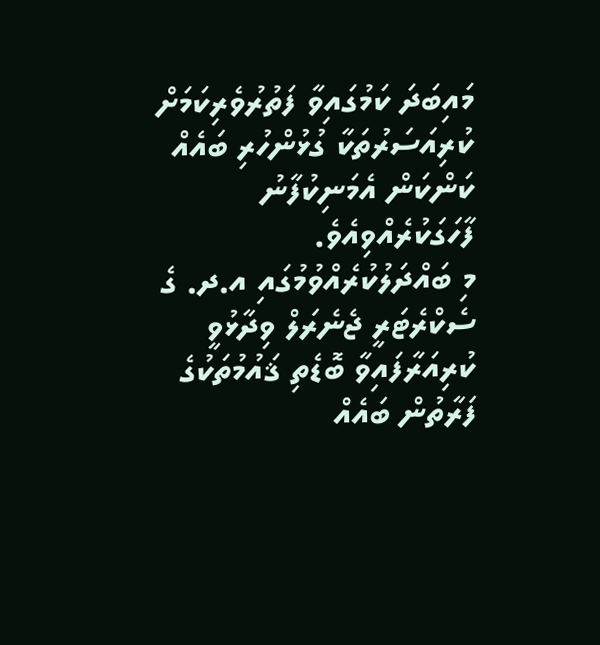މައިބަދަ ކަމުގައިވާ ފަތުރުވެރިކަމަށް ކުރިއަސަރުތަކާ ގުޅުންހުރި ބައެއް ކަންކަން އެމަނިކުފާނު ފާހަގަކުރެއްވިއެވެ.
މި ބައްދަލުކުރެއްވުމުގައި އ.ދ. ގެ ސެކްރެޓަރީ ޖެނެރަލް ވިދާޅުވީ ކުރިއަރާފައިވާ ބޮޑެތި ޤައުމުތަކުގެ ފަރާތުން ބައެއް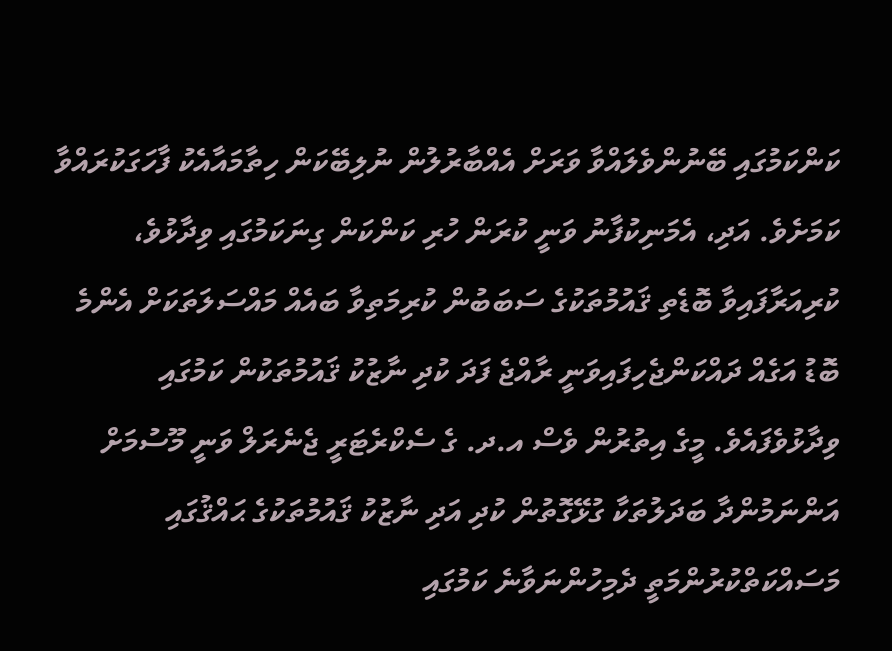ކަންކަމުގައި ބޭނުންވެލައްވާ ވަރަށް އެއްބާރުލުން ނުލިބޭކަން ހިތާމައާއެކު ފާހަގަކުރައްވާ ކަމަށެވެ. އަދި، އެމަނިކުފާނު ވަނީ ކުރަން ހުރި ކަންކަން ގިނަކަމުގައި ވިދާޅުވެ، ކުރިއަރާފައިވާ ބޮޑެތި ޤައުމުތަކުގެ ސަބަބުން ކުރިމަތިވާ ބައެއް މައްސަލަތަކަށް އެންމެ ބޮޑު އަގެއް ދައްކަންޖެހިފައިވަނީ ރާއްޖެ ފަދަ ކުދި ނާޒުކު ޤައުމުތަކުން ކަމުގައި ވިދާޅުވެފައެވެ. މީގެ އިތުރުން ވެސް އ.ދ. ގެ ސެކްރެޓަރީ ޖެނެރަލް ވަނީ މޫސުމަށް އަންނަމުންދާ ބަދަލުތަކާ ގުޅޭގޮތުން ކުދި އަދި ނާޒުކު ޤައުމުތަކުގެ ޙައްޤުގައި މަސައްކަތްކުރުންމަތީ ދެމިހުންނަވާނެ ކަމުގައި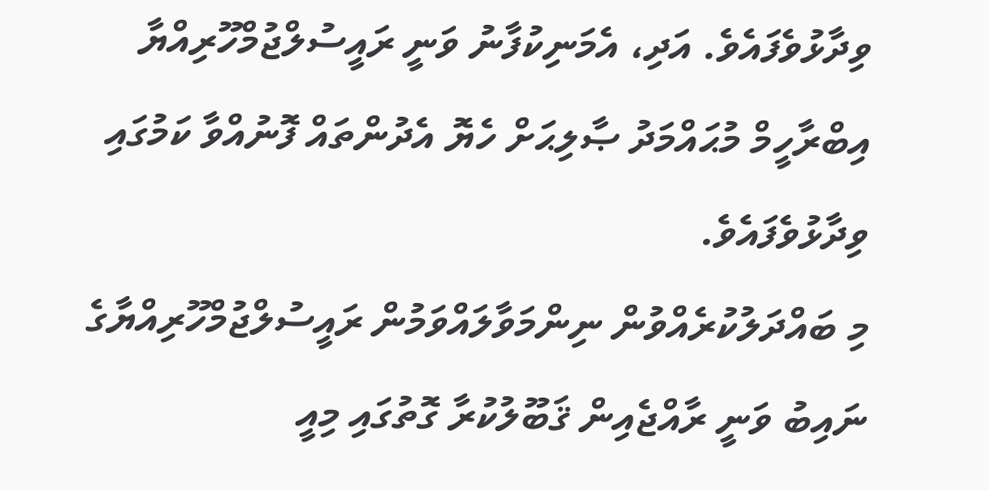ވިދާޅުވެފައެވެ. އަދި، އެމަނިކުފާނު ވަނީ ރައީސުލްޖުމްހޫރިއްޔާ އިބްރާހީމް މުޙައްމަދު ޞާލިޙަށް ހެޔޮ އެދުންތައް ފޮނުއްވާ ކަމުގައި ވިދާޅުވެފައެވެ.
މި ބައްދަލުކުރެއްވުން ނިންމަވާލައްވަމުން ރައީސުލްޖުމްހޫރިއްޔާގެ ނައިބު ވަނީ ރާއްޖެއިން ޤަބޫލުކުރާ ގޮތުގައި މިއީ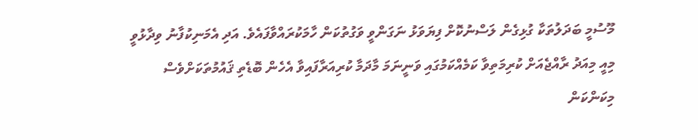މޫސުމީ ބަދަލުތަކާ ގުޅިގެން ލަސްނުކޮށް ފިޔަވަޅު ނަގަންވީ ވަގުތުކަން ހާމަކުރައްވާފައެވެ. އަދި އެމަނިކުފާނު ވިދާޅުވީ މިއީ މިއަދު ރާއްޖެއަށް ކުރިމަތިވާ ކަމެއްކަމުގައި ވަނީނަމަ މާދަމާ ކުރިއަރާފައިވާ އެހެން ބޮޑެތި ޤައުމުތަކަށްވެސް މިކަންކަން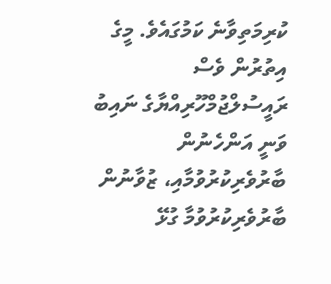ކުރިމަތިވާނެ ކަމުގައެވެ. މީގެ އިތުރުން ވެސް ރައީސުލްޖުމްހޫރިއްޔާގެ ނައިބު ވަނީ އަންހެނުން ބާރުވެރިކުރުވުމާއި، ޒުވާނުން ބާރުވެރިކުރުވުމާ ގުޅޭ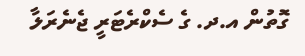ގޮތުން އ.ދ. ގެ ސެކްރެޓަރީ ޖެނެރަލާ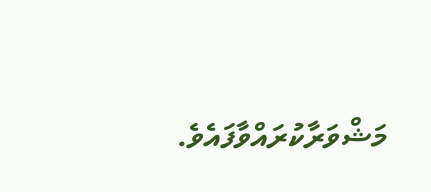މަޝްވަރާކުރައްވާފައެވެ.